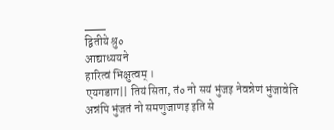___
द्वितीये श्रु०
आद्याध्ययने
हारित्वं भिक्षुत्वम् ।
एयगडाग|| तियं सिता, तं० नो सयं भुंजइ नेवन्नेणं भुंजावेति अन्नंपि भुंजतं नो समणुजाणइ इति से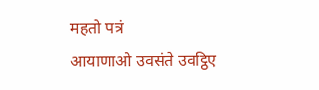महतो पत्रं
आयाणाओ उवसंते उवट्ठिए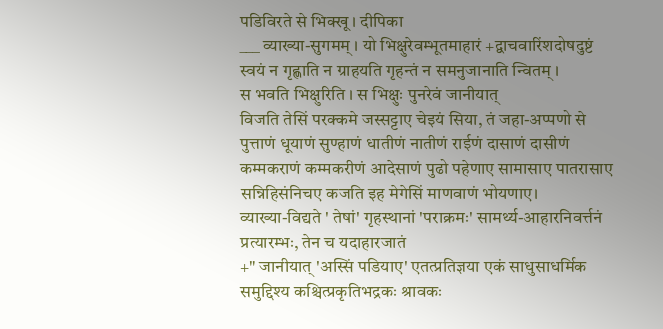पडिविरते से भिक्खू । दीपिका
___ व्याख्या-सुगमम् । यो भिक्षुरेवम्भूतमाहारं +द्वाचवारिंशदोषदुष्टं स्वयं न गृह्णाति न ग्राहयति गृहन्तं न समनुजानाति न्वितम् ।
स भवति भिक्षुरिति । स भिक्षुः पुनरेवं जानीयात्
विजति तेसिं परक्कमे जस्सट्टाए चेइयं सिया, तं जहा-अप्पणो से पुत्ताणं धूयाणं सुण्हाणं धातीणं नातीणं राईणं दासाणं दासीणं कम्मकराणं कम्मकरीणं आदेसाणं पुढो पहेणाए सामासाए पातरासाए सन्निहिसंनिचए कजति इह मेगेसिं माणवाणं भोयणाए।
व्याख्या-विद्यते ' तेषां' गृहस्थानां 'पराक्रमः' सामर्थ्य-आहारनिवर्त्तनं प्रत्यारम्भः, तेन च यदाहारजातं
+" जानीयात् 'अस्सिं पडियाए' एतत्प्रतिज्ञया एकं साधुसाधर्मिक समुद्दिश्य कश्चित्प्रकृतिभद्रकः श्रावकः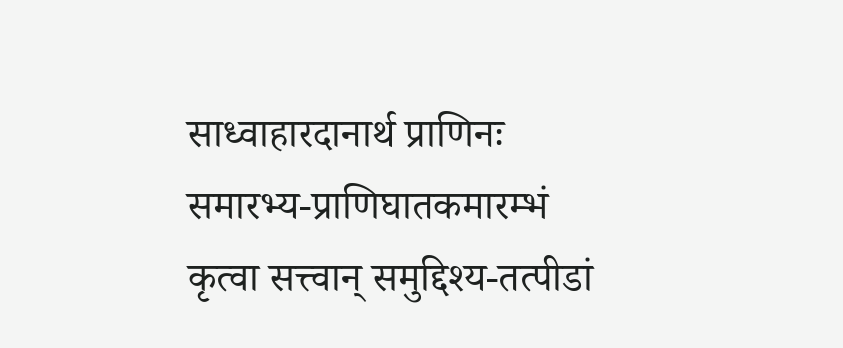साध्वाहारदानार्थ प्राणिनः समारभ्य-प्राणिघातकमारम्भं कृत्वा सत्त्वान् समुद्दिश्य-तत्पीडां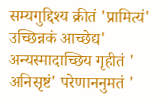सम्यगुद्दिश्य क्रीतं 'प्रामित्यं' उच्छिन्नकं आच्छेद्य' अन्यस्मादाच्छिय गृहीतं ' अनिसृष्टं' परेणाननुमतं '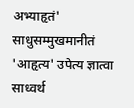अभ्याहृतं' साधुसम्मुखमानीतं 'आहृत्य' उपेत्य ज्ञात्वा साध्वर्थ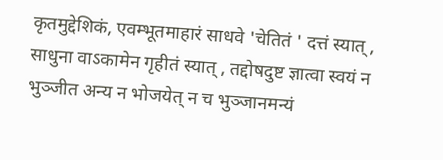कृतमुद्देशिकं, एवम्भूतमाहारं साधवे 'चेतितं ' दत्तं स्यात् , साधुना वाऽकामेन गृहीतं स्यात् , तद्दोषदुष्ट ज्ञात्वा स्वयं न भुञ्जीत अन्य न भोजयेत् न च भुञ्जानमन्यं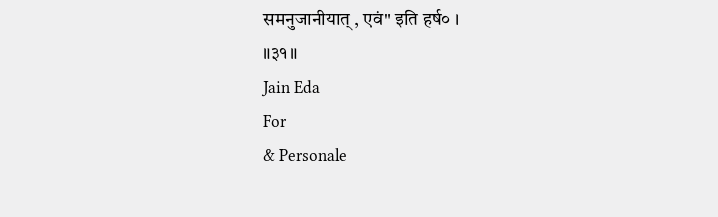समनुजानीयात् , एवं" इति हर्ष० ।
॥३१॥
Jain Eda
For
& Personale